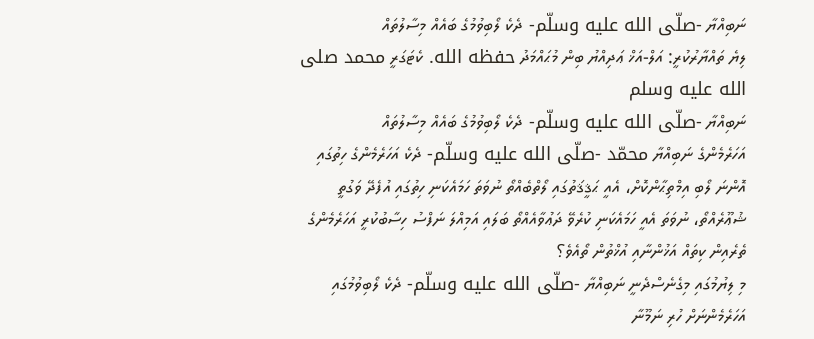ނަބިއްޔާ -صلّى الله عليه وسلّم- ދެކެ ލޯބިވުމުގެ ބައެއް މިސާލުތައް
ލިޔެ ތައްޔާރުކުރީ: އަލް-އަޚް ޢަދިއްޔު ބިން މުޙައްމަދު حفظه الله. ކެޓަގަރީ محمد صلى الله عليه وسلم
ނަބިއްޔާ -صلّى الله عليه وسلّم- ދެކެ ލޯބިވުމުގެ ބައެއް މިސާލުތައް
އަހަރެމެންގެ ނަބިއްޔާ محمّد -صلّى الله عليه وسلّم- ދެކެ އަހަރެމެންގެ ހިތުގައި އޮންނަ ލޯބި އިމްތިޙާންކޮށް، އެއީ ޙަޤީޤަތުގައި ލޯތްބެއްތޯ ނުވަތަ ހަމައެކަނި ހިތުގައި އުފެދޭ ވަގުތީ ޝުޢޫރެއްތޯ، ނުވަތަ އެއީ ހަމައެކަނި ކުރެވޭ ދަޢުވާއެއްތޯ ބަލައި އަމިއްލަ ނަފްސު ހިސާބުކުރީ އަހަރެމެންގެ ތެރެއިން ކިތައް އަޚުންނާއި އުޚްތުން ތޯއެވެ؟
މި ލިޔުމުގައި މިގެނެސްދެނީ ނަބިއްޔާ -صلّى الله عليه وسلّم- ދެކެ ލޯބިވުމުގައި އަހަރެމެންނަށް ހުރި ނަމޫނާ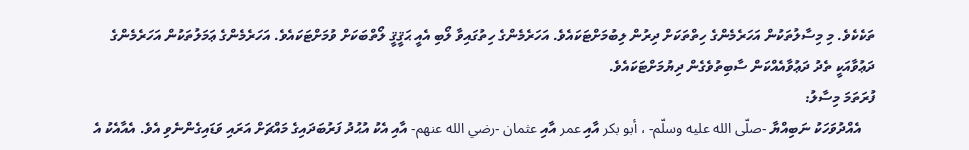ތަކެކެވެ. މި މިސާލުތަކުން އަހަރެމެންގެ ހިތްތަކަށް ދިރުން ލިބުމަށްޓަކައެވެ. އަހަރެމެންގެ ހިތުގައިވާ ލޯބި އެއީ ޙަޤީޤީ ލޯތްބަކަށް ވުމަށްޓަކައެވެ. އަހަރެމެންގެ ޢަމަލުތަކުން އަހަރެމެންގެ ދަޢުވާއަކީ ތެދު ދަޢުވާއެއްކަން ސާބިތުވެގެން ދިޔުމަށްޓަކައެވެ.
ފުރަތަމަ މިސާލު:
    އެއްދުވަހަކު ނަބިއްޔާ -صلّى الله عليه وسلّم- ، أبو بكر އާއި عمر އާއި عثمان -رضي الله عنهم- އާއި އެކު އުޙުދު ފަރުބަދައިގެ މައްޗަށް އަރައި ވަޑައިގެންނެވި އެވެ. އެއާއެކު އެ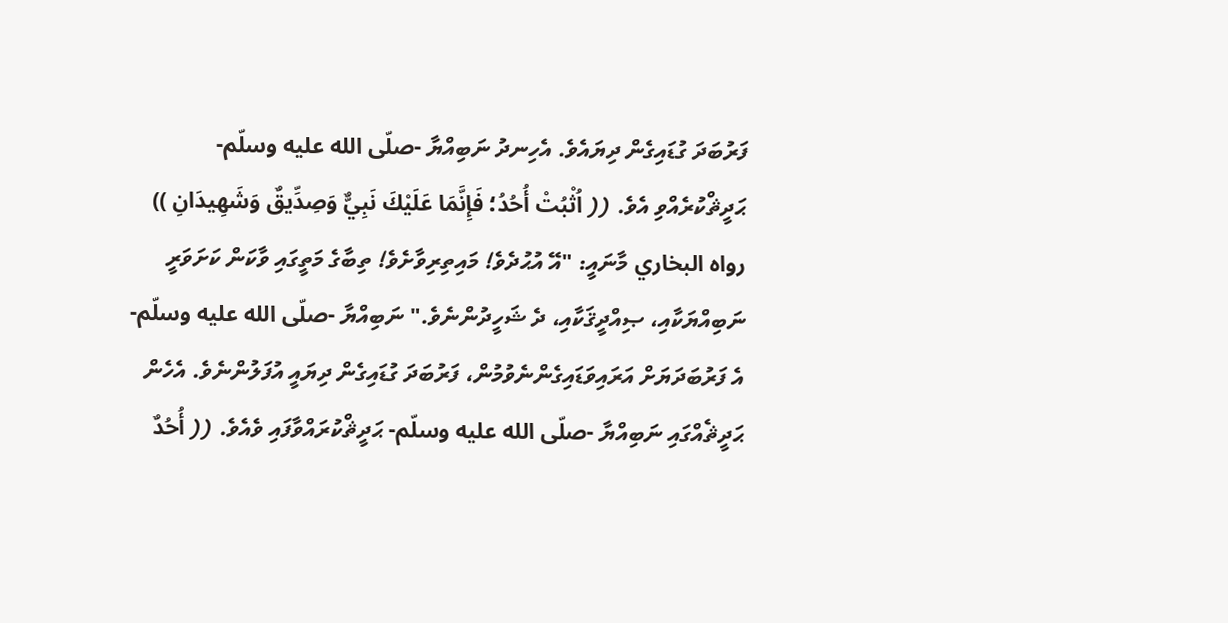ފަރުބަދަ ގުޑައިގެން ދިޔައެވެ. އެހިނދު ނަބިއްޔާ -صلّى الله عليه وسلّم- ޙަދީޘްކުރެއްވި އެވެ. (( اُثْبُتْ أُحُدُ؛ فَإِنَّمَا عَلَيْكَ نَبِيٌّ وَصِدِّيقٌ وَشَهِيدَانِ )) رواه البخاري މާނައީ: "އޭ އުޙުދެވެ! މައިތިރިވާށެވެ! ތިބާގެ މަތީގައި ވާކަން ކަށަވަރީ ނަބިއްޔަކާއި، ޞިއްދީޤަކާއި، ދެ ޝަހީދުންނެވެ." ނަބިއްޔާ -صلّى الله عليه وسلّم- އެ ފަރުބަދަޔަށް އަރައިވަޑައިގެންނެވުމުން، ފަރުބަދަ ގުޑައިގެން ދިޔައީ އުފަލުންނެވެ. އެހެން ޙަދީޘެއްގައި ނަބިއްޔާ -صلّى الله عليه وسلّم- ޙަދީޘްކުރައްވާފައި ވެއެވެ. (( أُحُدٌ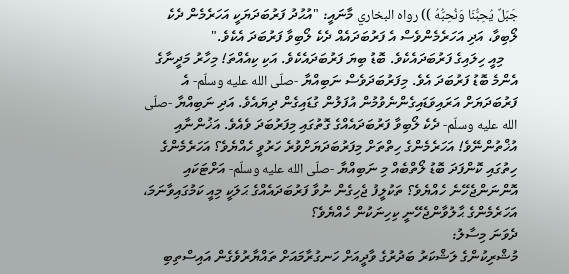جَبَلٌ يُحِبُّنَا وَنُحِبُّهُ )) رواه البخاري މާނައީ: "އުޙުދު ފަރުބަދަޔަކީ އަހަރެމެން ދެކެ ލޯބިވާ، އަދި އަހަރެމެންވެސް އެ ފަރުބަދައެއް ދެކެ ލޯބިވާ ފަރުބަދަ އެކެވެ."
    މިއީ ހިލައިގެ ފަރުބަދައެކެވެ. ބޮޑު ބިޔަ ފަރުބަދައެކެވެ. އަކި ކިއެއްތަ! މިހާރު މަދީނާގެ އެންމެ ބޮޑު ފަރުބަދަ އެވެ. މިފަރުބަދަވެސް ނަބިއްޔާ -صلّى الله عليه وسلّم- އެ ފަރުބަދަޔަށް އަރައިވަޑައިގެންނެވުމުން އުފަލުން ގުޑައިގެން ދިޔައެވެ. އަދި ނަބިއްޔާ -صلّى الله عليه وسلّم- ދެކެ ލޯބިވާ ފަރުބަދައެއްގެ ގޮތުގައި މިފަރުބަދަ ވެއެވެ. އަޚުންނާއި އުޚްތުންނޭވެ! އަހަރެމެންގެ ހިތްތަށް މިފަރުބަދަޔަށްވުރެ ހަރުވީ ހެއްޔެވެ؟ އަހަރެމެންގެ ހިތުގައި ކޮންފަދަ ބޮޑު ލޯތްބެއް މި ނަބިއްޔާ -صلّى الله عليه وسلّم- އަށްޓަކައި އޮންނަންޖެހޭނެ ހެއްޔެވެ؟ ތަކުލީފު ޖެހިގެން ނުވާ ފަރުބަދައެއްގެ ޙަލަކީ މިއީ ކަމުގައިވާނަމަ، އަހަރެމެންގެ ޙާލުވާންޖެހޭނީ ކިހިނަކުން ހެއްޔެވެ؟
ދެވަނަ މިސާލު:
މުޝްރިކުންގެ ލަޝްކަރު ބަދުރުގެ ވާދީއަށް ހަނގުރާމައަށް ތައްޔާރުވެގެން އައިސްތިބި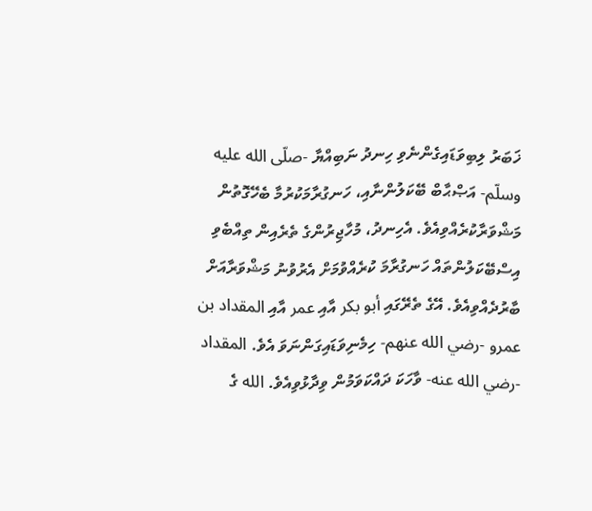ޚަބަރު ލިބިވަޑައިގެންނެވި ހިނދު ނަބިއްޔާ -صلّى الله عليه وسلّم- އަޞްޙާބް ބޭކަލުންނާއި، ހަނގުރާމަކުރުމާ ބެހޭގޮތުން މަޝްވަރާކުރެއްވިއެވެ. އެހިނދު، މުހާޖިރުންގެ ތެރެއިން ތިއްބެވި އިސްބޭކަލުންތައް ހަނގުރާމަ ކުރެއްވުމަށް އެރުވުނު މަޝްވަރާއަށް ބާރުދެއްވިއެވެ. އޭގެ ތެރޭގައި أبو بكر އާއި عمر އާއި المقداد بن عمرو -رضي الله عنهم- ހިމެނިވަޑައިގަންނަވަ އެވެ. المقداد -رضي الله عنه- ވާހަކަ ދައްކަވަމުން ވިދާޅުވިއެވެ. الله ގެ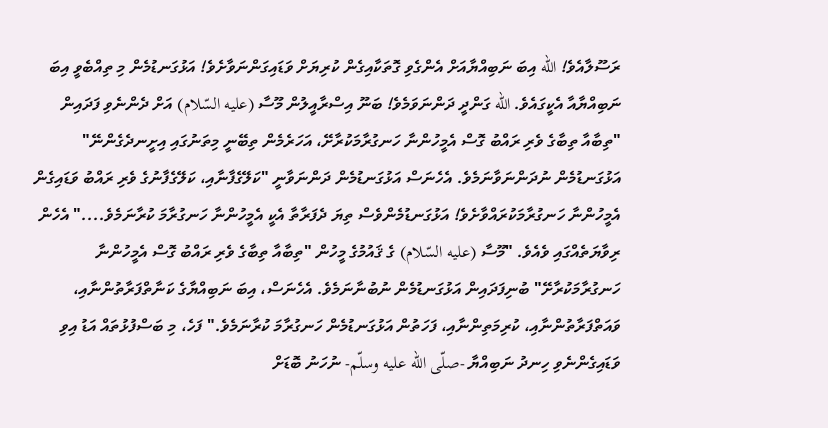ރަސޫލާއެވެ! الله އިބަ ނަބިއްޔާއަށް އެންގެވި ގޮތަކާއިގެން ކުރިޔަށް ވަޑައިގަންނަވާށެވެ! އަޅުގަނޑުމެން މި ތިއްބެވީ އިބަ ނަބިއްޔާއާ އެކީގައެވެ. الله ގަންދީ ދަންނަވަމެވެ! ބަނޫ އިސްރާއީލުން މޫސާ (عليه السّلام) އަށް ދެންނެވި ފަދައިން "ތިބާއާ ތިބާގެ ވެރި ރައްބު ގޮސް އެމީހުންނާ ހަނގުރާމަކުރާށޭ، އަހަރެމެން ތިބޭނީ މިތަނުގައި އިށީނދެގެންނޭ" އަޅުގަނޑުމެން ނުދަންނަވާނަމެވެ. އެހެނަސް އަޅުގަނޑުމެން ދަންނަވާނީ "ކަލޭގެފާނާއި، ކަލޭގެފާނުގެ ވެރި ރައްބު ވަޑައިގެން އެމީހުންނާ ހަނގުރާމަކުރައްވާށެވެ! އަޅުގަނޑުމެންވެސް ތިޔަ ދެފަރާތާ އެކީ އެމީހުންނާ ހަނގުރާމަ ކުރާނަމެވެ...." އެހެން ރިވާޔަތެއްގައި ވެއެވެ. "މޫސާ (عليه السّلام) ގެ ޤައުމުގެ މީހުން "ތިބާއާ ތިބާގެ ވެރި ރައްބު ގޮސް އެމީހުންނާ ހަނގުރާމަކުރާށޭ" ބުނިފަދައިން އަޅުގަނޑުމެން ނުބުނާނަމެވެ. އެހެނަސް، އިބަ ނަބިއްޔާގެ ކަނާތްފަރާތުންނާއި، ވައަތްފަރާތުންނާއި، ކުރިމަތިންނާއި، ފަހަތުން އަޅުގަނޑުމެން ހަނގުރާމަ ކުރާނަމެވެ." ފަހެ، މި ބަސްފުޅުތައް އަޑު އިވި ވަޑައިގެންނެވި ހިނދު ނަބިއްޔާ -صلّى الله عليه وسلّم- ނުހަނު ބޮޑަށް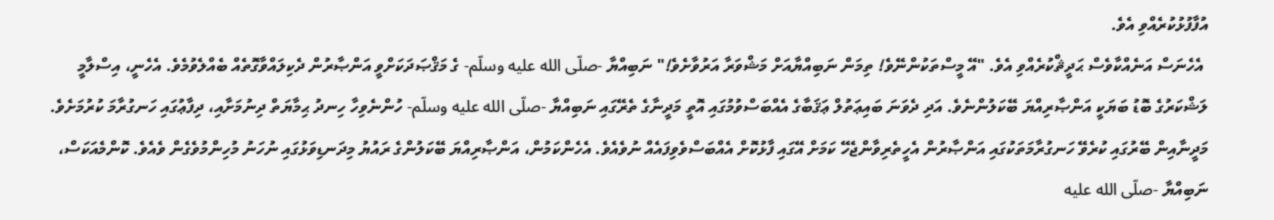އުފާފުޅުކުރެއްވި އެވެ.
 އެހެނަސް އަނެއްކާވެސް ޙަދީޘްކުރެއްވި އެވެ. "އޭ މީސްތަކުންނޭވެ! ތިމަން ނަބިއްޔާއަށް މަޝްވަރާ އަރުވާށެވެ!" ނަބިއްޔާ -صلّى الله عليه وسلّم- ގެ މަޤްޞަދަކަށްވީ އަންޞާރުން ދެކިލައްވާގޮތެއް ބެއްލެވުމެވެ. އެހެނީ، އިސްލާމީ ލަޝްކަރުގެ ބޮޑު ބަޔަކީ އަންޞާރިއްޔަ ބޭކަލުންނެވެ. އަދި ދެވަނަ ބައިޢަތުލް ޢަޤަބާގެ އެއްބަސްވުމުގައި އޮތީ މަދީނާގެ ތެރޭގައި ނަބިއްޔާ -صلّى الله عليه وسلّم- ހުންނެވިހާ ހިނދު ޙިމާޔަތް ދިނުމަށާއި، ދިފާޢުގައި ހަނގުރާމަ ކުރުމަށެވެ. މަދީނާއިން ބޭރުގައި ކުރެވޭ ހަނގުރާމަތަކުގައި އަންޞާރުން އެހީތެރިވާންޖެހޭ ކަމަށް އޭގައި ފާޅުކޮށް އެއްބަސްވެވިފައެއް ނުވެއެވެ. އެހެންކަމުން، އަންޞާރިއްޔަ ބޭކަލުންގެ ރައުޔު މިދަނޑިވަޅުގައި ނުހަނު މުހިންމުވެގެން ވެއެވެ. ކޮންމެއަކަސް، ނަބިއްޔާ -صلّى الله عليه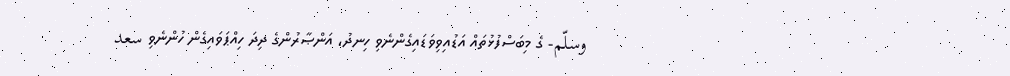وسلّم- ގެ މިބަސްފުޅުތައް އަޑުއިވިވަޑައިގެންނެވި ހިނދު، އަންޞާރުންގެ ދިދަ ހިއްޕަވައިގެން ހުންނެވި سعد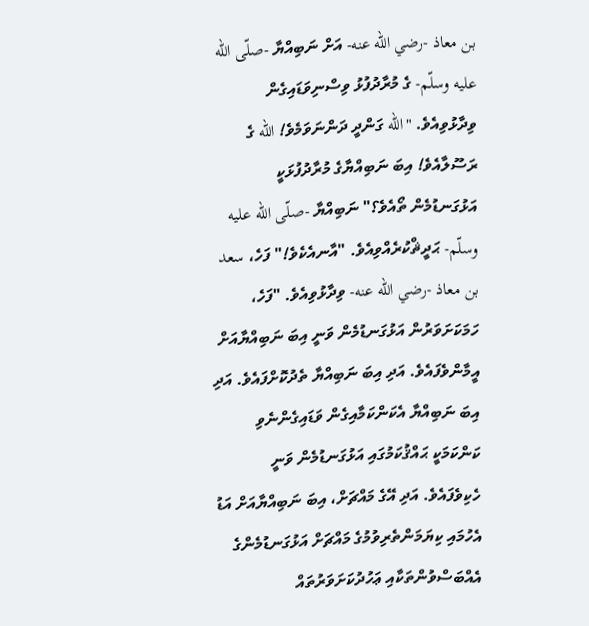بن معاذ -رضي الله عنه- އަށް ނަބިއްޔާ -صلّى الله عليه وسلّم- ގެ މުރާދުފުޅު ވިސްނިވަޑައިގެން ވިދާޅުވިއެވެ. "الله ގަންދީ ދަންނަވަމެވެ! الله ގެ ރަސޫލާއެވެ! އިބަ ނަބިއްޔާގެ މުރާދުފުޅަކީ އަޅުގަނޑުމެން ތޯއެވެ؟" ނަބިއްޔާ -صلّى الله عليه وسلّم- ޙަދީޘްކުރެއްވިއެވެ. "އާނއެކެވެ!" ފަހެ، سعد بن معاذ -رضي الله عنه- ވިދާޅުވިއެވެ. "ފަހެ، ހަމަކަށަވަރުން އަޅުގަނޑުމެން ވަނީ އިބަ ނަބިއްޔާއަށް އީމާންވެފައެވެ. އަދި އިބަ ނަބިއްޔާ ތެދުކޮށްފައެވެ. އަދި އިބަ ނަބިއްޔާ އެކަންކަމާއިގެން ވަޑައިގެންނެވި ކަންކަމަކީ ޙައްޤުކަމުގައި އަޅުގަނޑުމެން ވަނީ ހެކިވެފައެވެ. އަދި އޭގެ މައްޗަށް، އިބަ ނަބިއްޔާއަށް އަޑު އެހުމައި ކިޔަމަންތެރިވުމުގެ މައްޗަށް އަޅުގަނޑުމެންގެ އެއްބަސްވުންތަކާއި ޢަހުދުކަށަވަރުތައް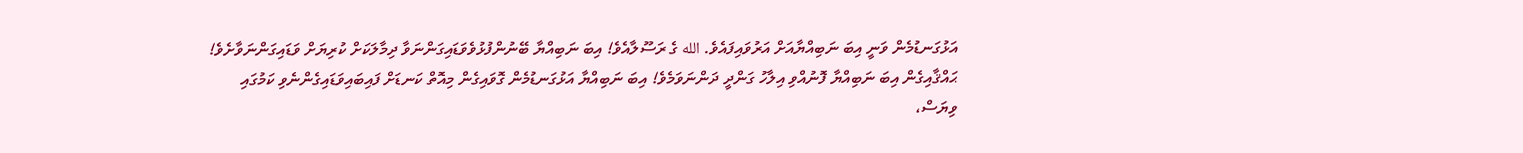އަޅުގަނޑުމެން ވަނީ އިބަ ނަބިއްޔާއަށް އަރުވައިފައެވެ. الله ގެ ރަސޫލާއެވެ! އިބަ ނަބިއްޔާ ބޭނުންފުޅުވެވަޑައިގަންނަވާ ދިމާލަކަށް ކުރިޔަށް ވަޑައިގަންނަވާށެވެ! ޙައްޤާއިގެން އިބަ ނަބިއްޔާ ފޮނުއްވި އިލާހު ގަންދީ ދަންނަވަމެވެ! އިބަ ނަބިއްޔާ އަޅުގަނޑުމެން ގޮވައިގެން މިއޮތް ކަނޑަށް ފައިބައިވަޑައިގެންނެވި ކަމުގައި ވިޔަސް،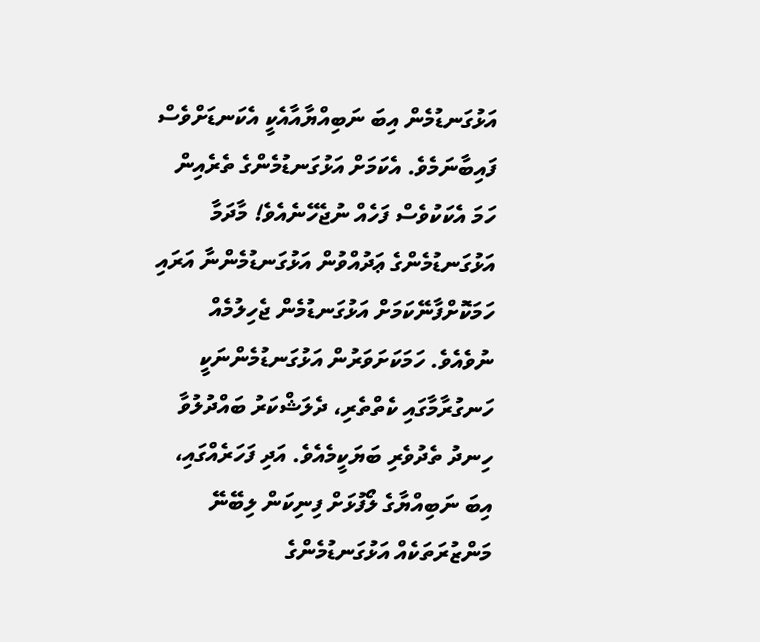އަޅުގަނޑުމެން އިބަ ނަބިއްޔާއާއެކީ އެކަނޑަށްވެސް ފައިބާނަމެވެ. އެކަމަށް އަޅުގަނޑުމެންގެ ތެރެއިން ހަމަ އެކަކުވެސް ފަހެއް ނުޖެހޭނެއެވެ! މާދަމާ  އަޅުގަނޑުމެންގެ ޢަދުއްވުން އަޅުގަނޑުމެންނާ އަރައި ހަމަކޮށްފާނޭކަމަށް އަޅުގަނޑުމެން ޖެހިލުމެއް ނުވެއެވެ. ހަމަކަށަވަރުން އަޅުގަނޑުމެންނަކީ ހަނގުރާމާގައި ކެތްތެރި، ދެލަޝްކަރު ބައްދުލުވާ ހިނދު ތެދުވެރި ބަޔަކީމެއެވެ. އަދި ފަހަރެއްގައި، އިބަ ނަބިއްޔާގެ ލޯފުޅަށް ފިނިކަން ލިބޭނޭ މަންޒުރަތަކެއް އަޅުގަނޑުމެންގެ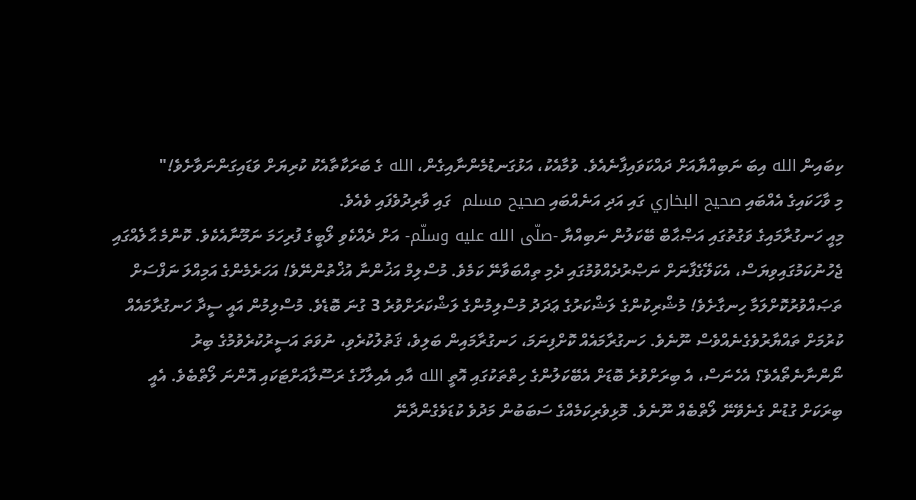ކިބައިން الله އިބަ ނަބިއްޔާއަށް ދައްކަވައިފާނެއެވެ. ވުމާއެކު، އަޅުގަނޑުމެންނާއިގެން، الله ގެ ބަރަކާތާއެކު ކުރިޔަށް ވަޑައިގަންނަވާށެވެ!"
މި ވާހަކައިގެ އެއްބައި صحيح البخاري ގައި އަދި އަނެއްބައި صحيح مسلم  ގައި ވާރިދުވެފައި ވެއެވެ.
މިއީ ހަނގުރާމައިގެ ވަގުތުގައި އަޞްޙާބް ބޭކަލުން ނަބިއްޔާ -صلّى الله عليه وسلّم- އަށް ދެއްކެވި ލޯބީގެ ފުރިހަމަ ނަމޫނާއެކެވެ. ކޮންމެ ޙާލެއްގައި ޖެހުނުކަމުގައިވިޔަސް، އެކަލޭގެފާނަށް ނަޞްރުދެއްވުމުގައި ދެމި ތިއްބަވާނޭ ކަމެވެ. މުސްލިމް އަޚުންނާ އުޚްތުންނޭވެ! އަހަރެމެންގެ އަމިއްލަ ނަފްސަށް ތަޞައްވުރުކޮށްލަމާ ހިނގާށެވެ! މުޝްރިކުންގެ ލަޝްކަރުގެ ޢަދަދު މުސްލިމުންގެ ލަޝްކަރަށްވުރެ 3 ގުނަ ބޮޑެވެ. މުސްލިމުން އައީ ސީދާ ހަނގުރާމައެއް ކުރުމަށް ތައްޔާރުވެގެނެއްވެސް ނޫނެވެ. ހަނގުރާމައެއް ކޮށްފިނަމަ، ހަނގުރާމައިން ބަލިވެ، ޤަތުލުކުރެވި، ނުވަތަ އަސީރުކުރެވުމުގެ ބިރު ނޯންނާނެތޯއެވެ؟ އެހެނަސް، އެ ބިރަށްވުރެ ބޮޑަށް އެބޭކަލުންގެ ހިތްތަކުގައި އޮތީ الله އާއި އެއިލާހުގެ ރަސޫލާއަށްޓަކައި އޮންނަ ލޯތްބެވެ. އެއީ ބިރަކަށް ގުޑުން ގެނެވޭނޭ ލޯތްބެއް ނޫނެވެ. މޮޅިވެރިކަމެއްގެ ސަބަބުން މަދުވެ ކުޑަވެގެންދާނޭ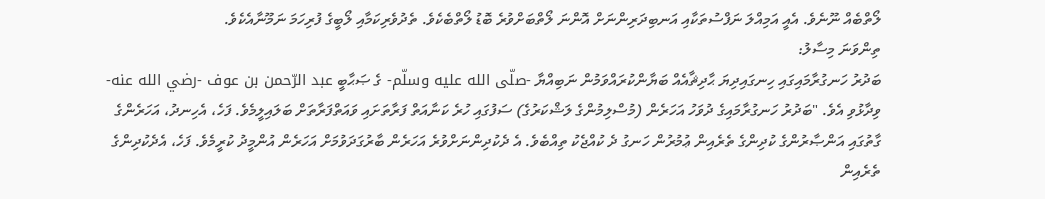ލޯތްބެއް ނޫނެވެ. އެއީ އަމިއްލަ ނަފްސުތަކާއި އަނބިދަރިންނަށް އޮންނަ ލޯތްބަށްވުރެ ބޮޑު ލޯތްބެކެވެ. ތެދުވެރިކަމާއި ލޯބީގެ ފުރިހަމަ ނަމޫނާއެކެވެ.
ތިންވަނަ މިސާލު:
ބަދުރު ހަނގުރާމައިގައި ހިނގައިދިޔަ ޙާދިޘާއެއް ބަޔާންކުރައްވަމުން ނަބިއްޔާ -صلّى الله عليه وسلّم- ގެ ޞަޙާބީ عبد الرّحمن بن عوف -رضي الله عنه- ވިދާޅުވި އެވެ. "ބަދުރު ހަނގުރާމައިގެ ދުވަހު އަހަރެން (މުސްލިމުންގެ ލަޝްކަރުގެ) ސަފުގައި ހުރެ ކަނާއަތް ފަރާތަށައި ވައަތްފަރާތަށް ބަލައިލީމެވެ. ފަހެ، އެހިނދު، އަހަރެންގެ ގާތުގައި އަންޞާރުންގެ ކުދިންގެ ތެރެއިން ޢުމުރުން ހަނގު ދެ ކުއްޖެކު ތިއްބެވެ. އެ ދެކުދިންނަށްވުރެ އަހަރެން ބާރުގަދަވުމަށް އަހަރެން އުންމީދު ކުރީމެވެ. ފަހެ، އެދެކުދިންގެ ތެރެއިން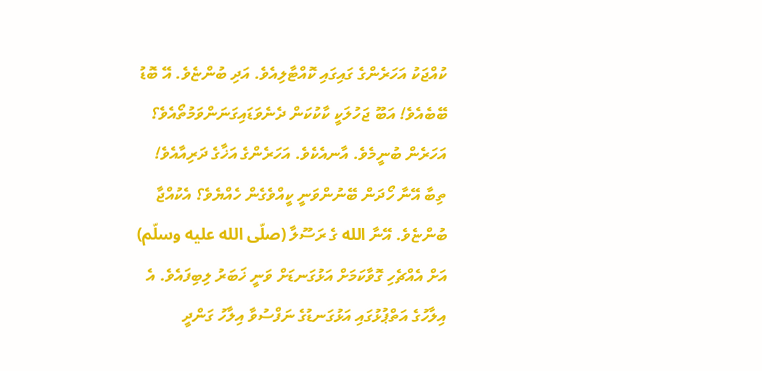ކުއްޖަކު އަހަރެންގެ ގައިގައި ކޮއްޓާލިއެވެ. އަދި ބުންޏެވެ. އޭ ބޮޑު ބޭބެއެވެ! އަބޫ ޖަހުލަކީ ކާކުކަން ދެނެވަޑައިގަނަންވަމުތޯއެވެ؟ އަހަރެން ބުނީމެވެ. އާނއެކެވެ. އަހަރެންގެ އަޚާގެ ދަރިއާއެވެ! ތިބާ އޭނާ ހޯދަން ބޭނުންވަނީ ކީއްވެގެން ހެއްޔެވެ؟ އެކުއްޖާ ބުންޏެވެ. އޭނާ الله ގެ ރަސޫލާ (صلّى الله عليه وسلّم) އަށް އެއްޗެހި ގޮވާކަމަށް އަޅުގަނޑަށް ވަނީ ޚަބަރު ލިބިފައެވެ. އެ އިލާހުގެ އަތްޕުޅުގައި އަޅުގަނޑުގެ ނަފްސުވާ އިލާހު ގަންދީ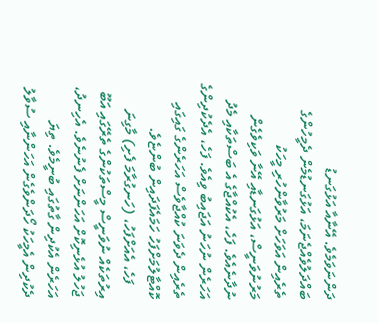ދަންނަވަމެވެ. އޭނާއާ އަޅުގަނޑު ބައްދަލުވެއްޖެނަމަ، އަޅުގަނޑުމެން ދެމީހުންގެ ތެރެއިން އަވަހަށް މަރުވާންހުރި މީހަކު މަރުނުވަނީސް، އަޅުގަނޑާއި އޭނާ ވަކިވެގެން ނުދާނެއެވެ. ފަހެ، އެކުއްޖާގެ އެ ބަސްތަކާއި މެދު އަހަރެން ނުހަނު އަޖައިބު ވިއެވެ. ފަހެ، އެދެކުދިންގެ ތެރެއިން ދެވަނަ ކުއްޖާވެސް އަހަރެންގެ ގައިގައި ކޮއްޓާލުމަށްފަހު ހަމައެފަދައިން ބުންޏެވެ.
    ފަހެ، އެއަށްފަހު، (ހަނގުރާމަ ފެށި) މާގިނަ އިރުތަކެއް ނުވަނީސް މީސްތަކުންގެ ތެރޭގައި އަބޫ ޖަހުލު އުޅެނިކޮށް އަހަންނަށް ފެނުނެވެ. އެހިނދު، އަހަރެން އެކުދިން ގާތުގައި ބުނީމެވެ. ތިޔަ ދެކުދިން އެމީހަކު ހޯދަންވެގެން އަހަންނާއި ސުވާލު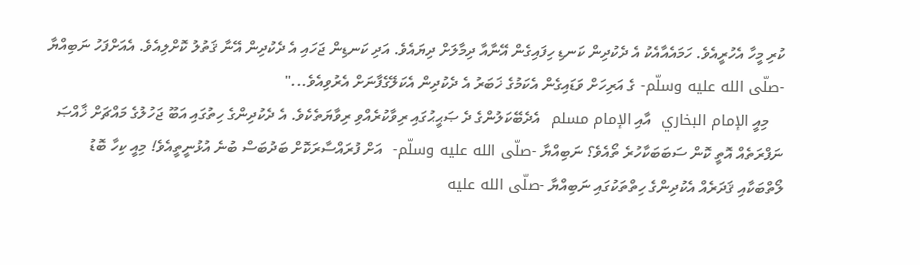ކުރި މީހާ އެހުރީއެވެ. ހަމައެއާއެކު އެ ދެކުދިން ކަނޑި ހިފައިގެން އޭނާއާ ދިމާލަށް ދިޔައެވެ. އަދި ކަނޑިން ޖަހައި އެ ދެކުދިން އޭނާ ޤަތުލު ކޮށްލިއެވެ. އެއަށްފަހު ނަބިއްޔާ -صلّى الله عليه وسلّم- ގެ އަރިހަށް ވަޑައިގެން އެކަމުގެ ޚަބަރު އެ ދެކުދިން އެކަލޭގެފާނަށް އެރުވިއެވެ..."
    މިއީ الإمام البخاري  އާއި الإمام مسلم  އެދެބޭކަލުންގެ ދެ ޞަޙީޙުގައި ރިވާކުރެއްވި ރިވާޔަތެކެވެ. އެ ދެކުދިންގެ ހިތުގައި އަބޫ ޖަހުލުގެ މައްޗަށް ޚާއްޞަ ނަފްރަތެއް އޮތީ ކޮން ސަބަބަކާހުރެ ތޯއެވެ؟ ނަބިއްޔާ -صلّى الله عليه وسلّم-  އަށް ފުރައްސާރަކޮށް ބަދުބަސް ބުނެ އުޅުނީތީއެވެ! މިއީ ކިހާ ބޮޑު ލޯތްބަކާއި ޤަދަރެއް އެކުދިންގެ ހިތްތަކުގައި ނަބިއްޔާ -صلّى الله عليه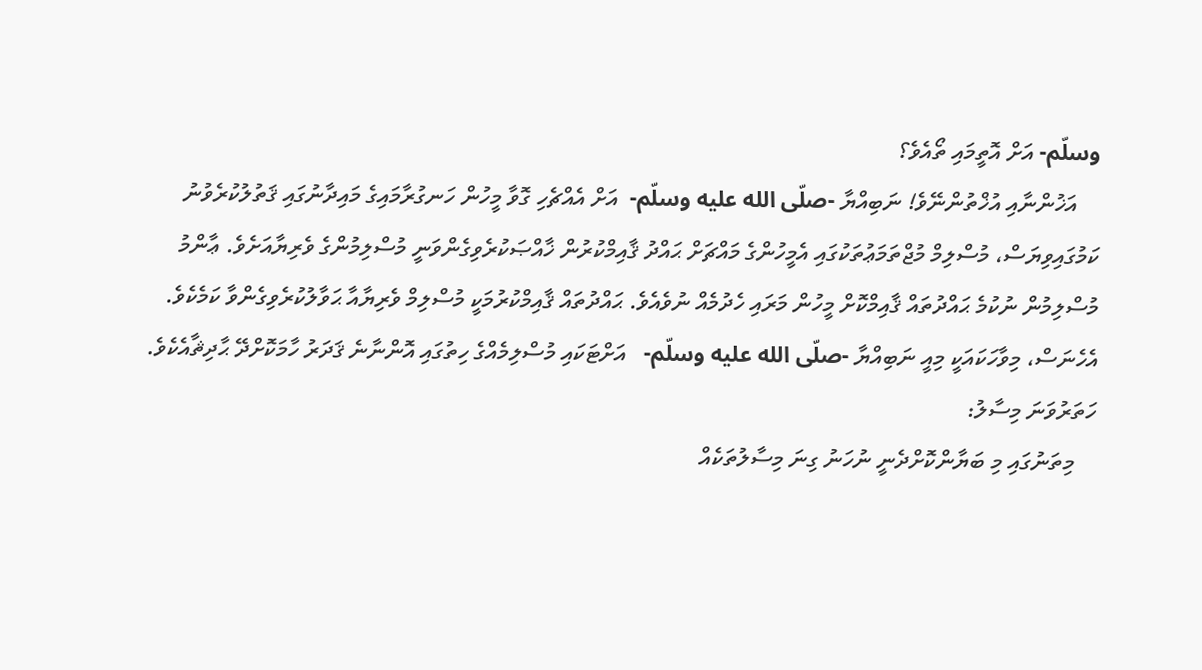وسلّم- އަށް އޮތީމައި ތޯއެވެ؟
    އަޚުންނާއި އުޚްތުންނޭވެ! ނަބިއްޔާ -صلّى الله عليه وسلّم-  އަށް އެއްޗެހި ގޮވާ މީހުން ހަނގުރާމައިގެ މައިދާނުގައި ޤަތުލުކުރެވުނު ކަމުގައިވިޔަސް، މުސްލިމް މުޖްތަމަޢުތަކުގައި އެމީހުންގެ މައްޗަށް ޙައްދު ޤާއިމްކުރުން ޚާއްޞަކުރެވިގެންވަނީ މުސްލިމުންގެ ވެރިޔާއަށެވެ. ޢާންމު މުސްލިމުން ނުކުމެ ޙައްދުތައް ޤާއިމްކޮށް މީހުން މަރައި ހެދުމެއް ނުވެއެވެ. ޙައްދުތައް ޤާއިމްކުރުމަކީ މުސްލިމް ވެރިޔާއާ ޙަވާލުކުރެވިގެންވާ ކަމެކެވެ.
އެހެނަސް، މިވާހަކައަކީ މިއީ ނަބިއްޔާ -صلّى الله عليه وسلّم-   އަށްޓަކައި މުސްލިމެއްގެ ހިތުގައި އޮންނާނެ ޤަދަރު ހާމަކޮށްދޭ ޙާދިޘާއެކެވެ.
ހަތަރުވަނަ މިސާލު:
    މިތަނުގައި މި ބަޔާންކޮށްދެނީ ނުހަނު ގިނަ މިސާލުތަކެއް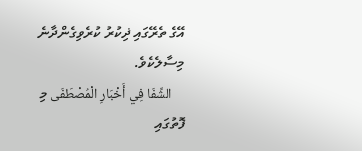އޭގެ ތެރޭގައި ޛިކުރު ކުރެވިގެންދާނެ މިސާލެކެވެ.
    الشِّفَا فِي أَخْبَارِ الْمُصْطَفَى މި ފޮތުގައި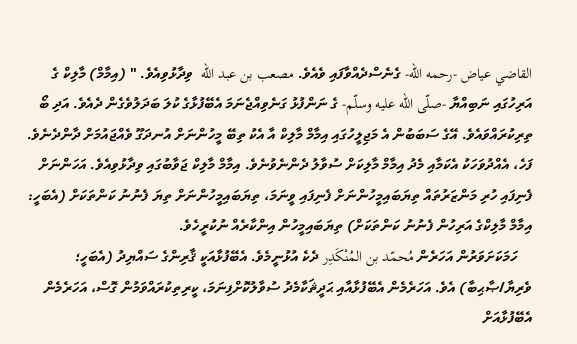القاضي عياض -رحمه الله- ގެނެސްދެއްވާފައި ވެއެވެ. مصعب بن عبد الله  ވިދާޅުވިއެވެ. " (އިމާމް) މާލިކް ގެ އަރިހުގައި ނަބިއްޔާ -صلّى الله عليه وسلّم- ގެ ނަންފުޅު ގަނެވިއްޖެނަމަ އެބޭފުޅާގެ ކުލަ ބަދަލުވެގެން ދެއެވެ. އަދި ބޯ ތިރިކުރައްވައެވެ. އޭގެ ސަބަބުން އެ މަޖިލީހުގައި އިމާމް މާލިކް އާ އެކު ތިބޭ މީހުންނަށް އުނދަގޫ ވެއްޖައުމަށް ދާންދެނެވެ. ފަހެ، އެއްދުވަހަކު އެކަމާއި މެދު އިމާމް މާލިކަށް ސުވާލު ދެންނެވުނެވެ. އިމާމް މާލިކް ޖަވާބުގައި ވިދާޅުވިއެވެ. އަހަންނަށް ފެނިފައި ހުރި މަންޒަރުތައް ތިޔަބައިމީހުންނަށް ފެނިފައި ވީނަމަ، ތިޔަބައިމީހުންނަށް ތިޔަ ފެނުނު ކަންތަކަށް (އެބަހީ: އިމާމް މާލިކްގެ އަރިހުން ފެނުނު ކަންތަކަށް) ތިޔަބައިމީހުން އިންކާރެއް ނުކުރީހެވެ.
    ހަމަކަށަވަރުން އަހަރެން مُحمّد بن المُنْكَدِر ދެކެ އުޅުނީމެވެ. އެބޭފުޅާއަކީ ޤާރިންގެ ސައްޔިދު (އެބަހީ؛ ވެރިޔާ/ޞާޙިބާ) އެވެ. އަހަރެމެން އެބޭފުޅާއާއި ޙަދީޘަކާމެދު ސުވާލުކޮށްފިނަމަ، ކީރިތިކުރައްވަމުން ގޮސް، އަހަރެމެން އެބޭފުޅާއަށް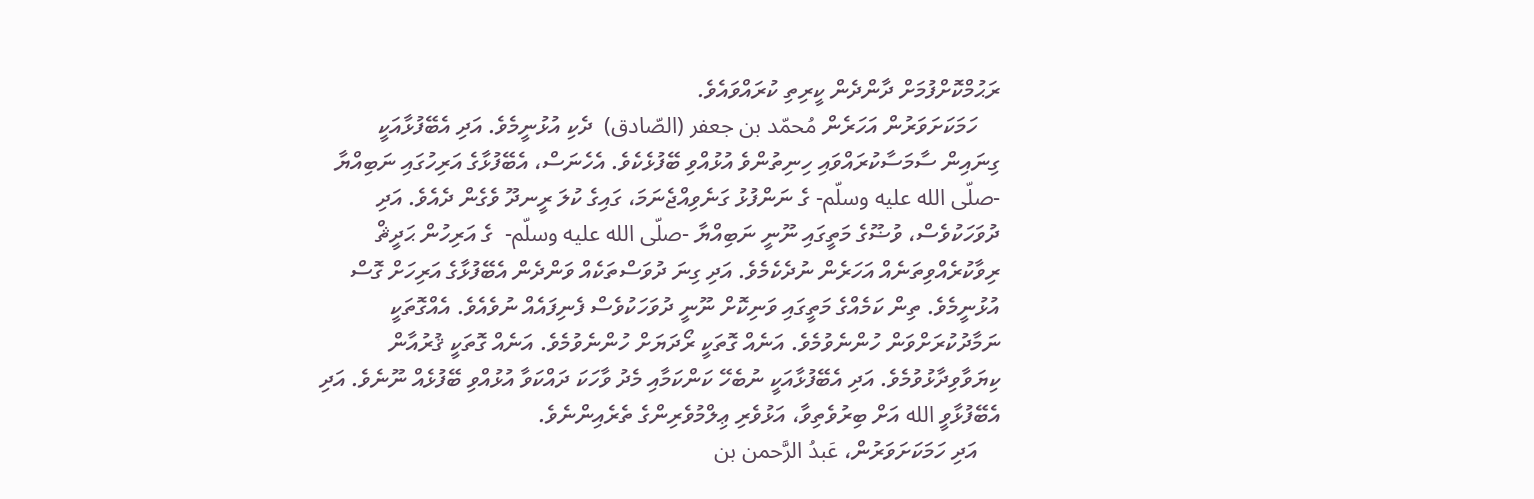ރަޙުމްކޮށްފުމަށް ދާންދެން ކީރިތި ކުރައްވައެވެ.
    ހަމަކަށަވަރުން އަހަރެން مُحمّد بن جعفر (الصّادق)  ދެކި އުޅުނީމެވެ. އަދި އެބޭފުޅާއަކީ ގިނައިން ސާމަސާކުރައްވައި ހިނިތުންވެ އުޅުއްވި ބޭފުޅެކެވެ. އެހެނަސް، އެބޭފުޅާގެ އަރިހުގައި ނަބިއްޔާ -صلّى الله عليه وسلّم- ގެ ނަންފުޅު ގަނެވިއްޖެނަމަ، ގައިގެ ކުލަ ރީނދޫ ވެގެން ދެއެވެ. އަދި ދުވަހަކުވެސް، ވުޟޫގެ މަތީގައި ނޫނީ ނަބިއްޔާ -صلّى الله عليه وسلّم-  ގެ އަރިހުން ޙަދީޘް ރިވާކުރެއްވިތަނެއް އަހަރެން ނުދެކެމެވެ. އަދި ގިނަ ދުވަސްތަކެއް ވަންދެން އެބޭފުޅާގެ އަރިހަށް ގޮސް އުޅުނީމެވެ. ތިން ކަމެއްގެ މަތީގައި ވަނިކޮށް ނޫނީ ދުވަހަކުވެސް ފެނިފައެއް ނުވެއެވެ. އެއްގޮތަކީ ނަމާދުކުރަށްވަން ހުންނެވުމެވެ. އަނެއް ގޮތަކީ ރޯދަޔަށް ހުންނެވުމެވެ. އަނެއް ގޮތަކީ ޤުރުއާން ކިޔަވާވިދާޅުވުމެވެ. އަދި އެބޭފުޅާއަކީ ނުބެހޭ ކަންކަމާއި މެދު ވާހަކަ ދައްކަވާ އުޅުއްވި ބޭފުޅެއް ނޫނެވެ. އަދި އެބޭފުޅާވީ الله އަށް ބިރުވެތިވާ، އަޅުވެރި ޢިލްމުވެރިންގެ ތެރެއިންނެވެ.
    އަދި ހަމަކަށަވަރުން، عَبدُ الرَّحمن بن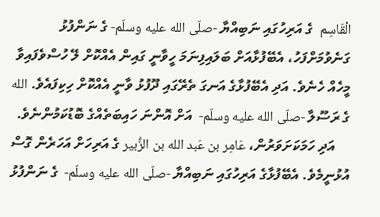الْقَاسِم  ގެ އަރިހުގައި ނަބިއްޔާ -صلّى الله عليه وسلّم- ގެ ނަންފުޅު ގަނެވުމަށްފަހު، އެބޭފުޅާއަށް ބަލައިފިނަމަ ހީވާނީ ގައިން އެއްކޮށް ލޭ ހުސްވެފައިވާ މީހެއް ހެނެވެ. އަދި އެބޭފުޅާގެ އަނގަ ތެރޭގައި ދޫފުޅު ވާނީ އެއްކޮށް ހިކިފައެވެ. الله ގެ ރަސޫލާ -صلّى الله عليه وسلّم-  އަށް އޮންނަ ހައިބަތެއްގެ ބޮޑުކަމުންނެވެ.
    އަދި ހަމަކަށަވަރުން، عَامِر بن عَبد الله بن الزُّبير ގެ އަރިހަށް އަހަރެން ގޮސް އުޅުނީމެވެ. އެބޭފުޅާގެ އަރިހުގައި ނަބިއްޔާ -صلّى الله عليه وسلّم-  ގެ ނަންފުޅު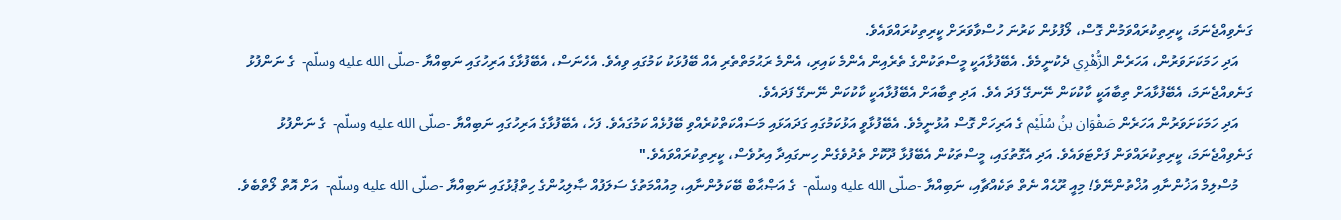ގަނެވިއްޖެނަމަ، ކީރިތިކުރައްވަމުން ގޮސް، ލޯފުޅުން ކަރުނަ ހުސްވާވަރަށް ކީރިތިކުރައްވައެވެ.
    އަދި ހަމަކަށަވަރުން، އަހަރެން الزُّهْرِي ދެކުނީމެވެ. އެބޭފުޅާއަކީ މީސްތަކުންގެ ތެރެއިން އެންމެ ކައިރި، އެންމެ ރަޙުމަތްތެރި އެއް ބޭފުޅަކު ކަމުގައި ވިއެވެ. އެހެނަސް، އެބޭފުޅާގެ އަރިހުގައި ނަބިއްޔާ -صلّى الله عليه وسلّم-  ގެ ނަންފުޅު ގަނެވއްޖެނަމަ، އެބޭފުޅާއަށް ތިބާއަކީ ކާކުކަން ނޭނގޭ ފަދަ އެވެ. އަދި ތިބާއަށް އެބޭފުޅާއަކީ ކާކުކަން ނޭނގޭ ފަދައެވެ.
    އަދި ހަމަކަށަވަރުން އަހަރެން صَفْوَان بنُ سُلَيْم ގެ އަރިހަށް ގޮސް އުޅުނީމެވެ. އެބޭފުޅާވީ އަޅުކަމުގައި ގަދައަޅައި މަސައްކަތްކުރެއްވި ބޭފުޅެއް ކަމުގައެވެ. ފަހެ، އެބޭފުޅާގެ އަރިހުގައި ނަބިއްޔާ -صلّى الله عليه وسلّم-  ގެ ނަންފުޅު ގަނެވިއްޖެނަމަ، ކީރިތިކުރައްވަން ފަށްޓަވައެވެ. އަދި އެގޮތުގައި، މީސްތަކުން އެބޭފުޅާ ދޫކޮށް ތެދުވެގެން ހިނގައިދާ އިރުވެސް، ކީރިތިކުރައްވައެވެ."
    މުސްލިމް އަޚުންނާއި އުޚްތުންނޭވެ! މިއީ ރޫޙެއް ނެތް ތަކެއްޗާއި، ނަބިއްޔާ -صلّى الله عليه وسلّم-  ގެ އަޞްޙާބް ބޭކަލުންނާއި، މިއުއްމަތުގެ ސަލަފުއް ޞާލިޙުންގެ ހިތްޕުޅުގައި ނަބިއްޔާ -صلّى الله عليه وسلّم-  އަށް އޮތް ލޯތްބެވެ.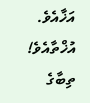އަޚާއެވެ. އުޚްތާއެވެ! ތިބާގެ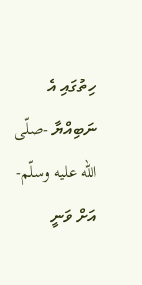ހިތުގައި އެ ނަބިއްޔާ -صلّى الله عليه وسلّم-  އަށް ވަނީ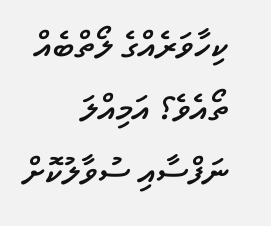ކިހާވަރެއްގެ ލޯތްބެއް ތޯއެވެ؟ އަމިއްލަ ނަފްސާއި ސުވާލުކޮށް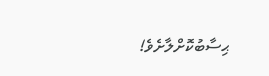ޙިސާބުކޮށްލާށެވެ!